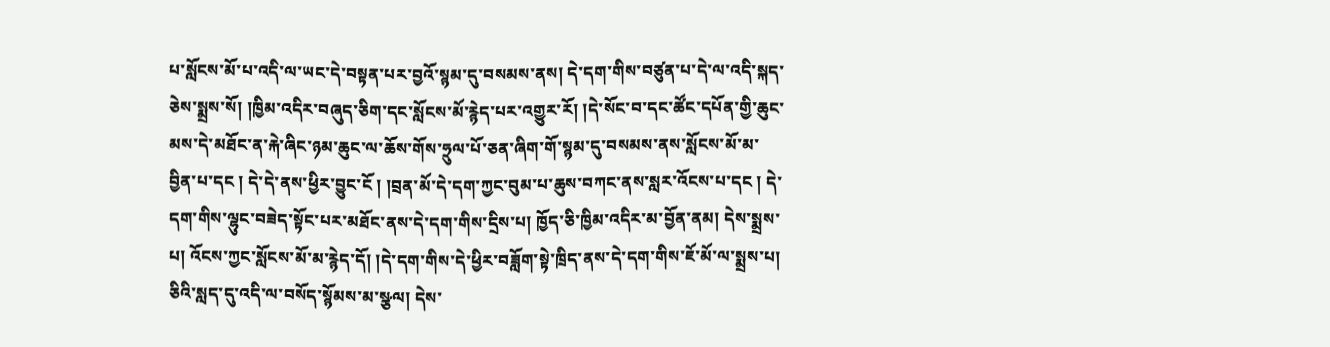པ་སློངས་མོ་པ་འདི་ལ་ཡང་དེ་བསྟན་པར་བྱའོ་སྙམ་དུ་བསམས་ནས། དེ་དག་གིས་བཙུན་པ་དེ་ལ་འདི་སྐད་ཅེས་སྨྲས་སོ། །ཁྱིམ་འདིར་བཞུད་ཅིག་དང་སློངས་མོ་རྙེད་པར་འགྱུར་རོ། །དེ་སོང་བ་དང་ཚོང་དཔོན་གྱི་ཆུང་མས་དེ་མཐོང་ན་རྐེ་ཞིང་ཉམ་ཆུང་ལ་ཆོས་གོས་ཧྲུལ་པོ་ཅན་ཞིག་གོ་སྙམ་དུ་བསམས་ནས་སློངས་མོ་མ་བྱིན་པ་དང ། དེ་དེ་ནས་ཕྱིར་བྱུང་ངོ ། །བྲན་མོ་དེ་དག་ཀྱང་བུམ་པ་ཆུས་བཀང་ནས་སླར་འོངས་པ་དང ། དེ་དག་གིས་ལྷུང་བཟེད་སྟོང་པར་མཐོང་ནས་དེ་དག་གིས་དྲིས་པ། ཁྱོད་ཅི་ཁྱིམ་འདིར་མ་བྱོན་ནམ། དེས་སྨྲས་པ། འོངས་ཀྱང་སློངས་མོ་མ་རྙེད་དོ། །དེ་དག་གིས་དེ་ཕྱིར་བཟློག་སྟེ་ཁྲིད་ནས་དེ་དག་གིས་ཇོ་མོ་ལ་སྨྲས་པ། ཅིའི་སླད་དུ་འདི་ལ་བསོད་སྙོམས་མ་སྩལ། དེས་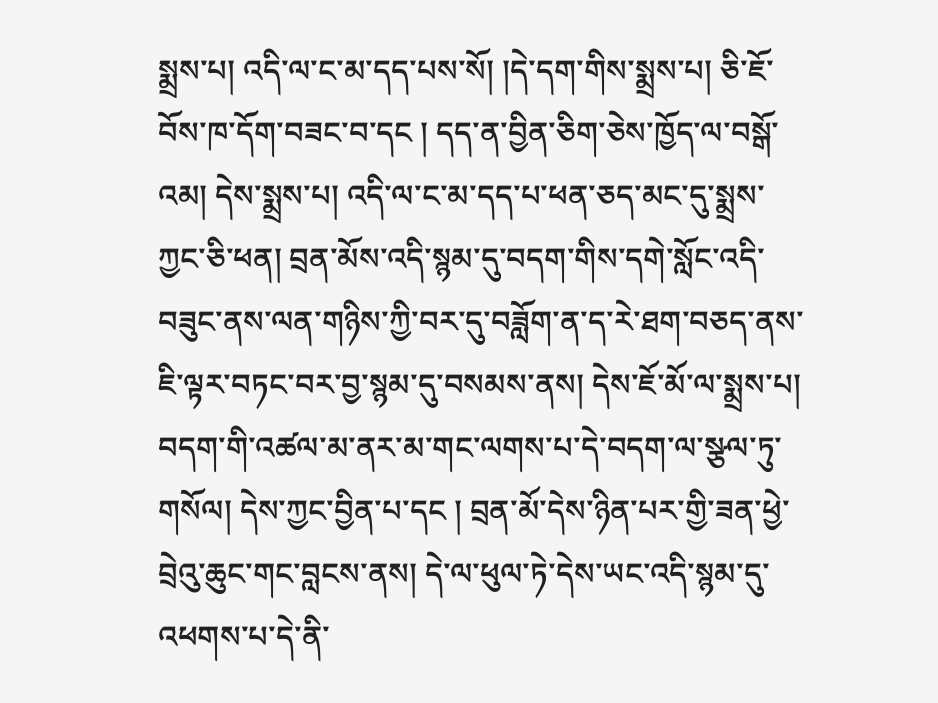སྨྲས་པ། འདི་ལ་ང་མ་དད་པས་སོ། །དེ་དག་གིས་སྨྲས་པ། ཅི་ཇོ་བོས་ཁ་དོག་བཟང་བ་དང ། དད་ན་བྱིན་ཅིག་ཅེས་ཁྱོད་ལ་བསྒོ་འམ། དེས་སྨྲས་པ། འདི་ལ་ང་མ་དད་པ་ཕན་ཅད་མང་དུ་སྨྲས་ཀྱང་ཅི་ཕན། བྲན་མོས་འདི་སྙམ་དུ་བདག་གིས་དགེ་སློང་འདི་བཟུང་ནས་ལན་གཉིས་ཀྱི་བར་དུ་བཟློག་ན་ད་རེ་ཐག་བཅད་ནས་ཇི་ལྟར་བཏང་བར་བྱ་སྙམ་དུ་བསམས་ནས། དེས་ཇོ་མོ་ལ་སྨྲས་པ། བདག་གི་འཚལ་མ་ནར་མ་གང་ལགས་པ་དེ་བདག་ལ་སྩལ་ཏུ་གསོལ། དེས་ཀྱང་བྱིན་པ་དང ། བྲན་མོ་དེས་ཉིན་པར་གྱི་ཟན་ཕྱེ་བྲེའུ་ཆུང་གང་བླངས་ནས། དེ་ལ་ཕུལ་ཏེ་དེས་ཡང་འདི་སྙམ་དུ་འཕགས་པ་དེ་ནི་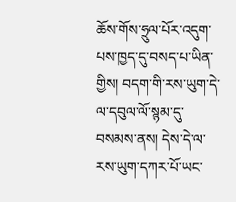ཆོས་གོས་ཧྲུལ་པོར་འདུག་པས་ཁྱད་དུ་བསད་པ་ཡིན་གྱིས། བདག་གི་རས་ཡུག་དེ་ལ་དབུལ་ལོ་སྙམ་དུ་བསམས་ནས། དེས་དེ་ལ་རས་ཡུག་དཀར་པོ་ཡང་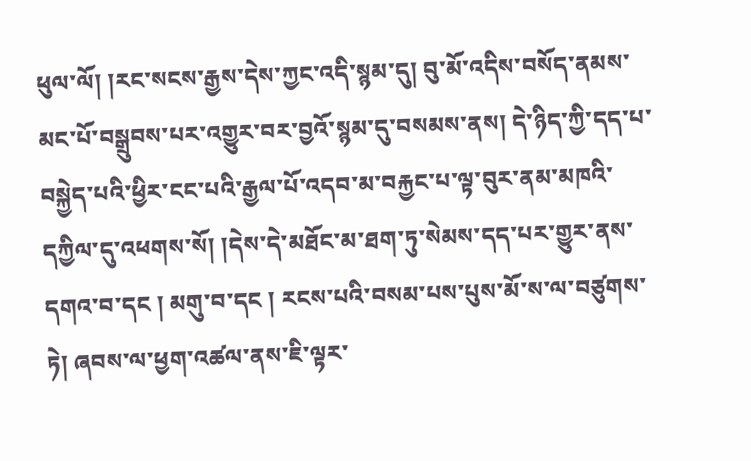ཕུལ་ལོ། །རང་སངས་རྒྱས་དེས་ཀྱང་འདི་སྙམ་དུ། བུ་མོ་འདིས་བསོད་ནམས་མང་པོ་བསྒྲུབས་པར་འགྱུར་བར་བྱའོ་སྙམ་དུ་བསམས་ནས། དེ་ཉིད་ཀྱི་དད་པ་བསྐྱེད་པའི་ཕྱིར་ངང་པའི་རྒྱལ་པོ་འདབ་མ་བརྐྱང་པ་ལྟ་བུར་ནམ་མཁའི་དཀྱིལ་དུ་འཕགས་སོ། །དེས་དེ་མཐོང་མ་ཐག་ཏུ་སེམས་དད་པར་གྱུར་ནས་དགའ་བ་དང ། མགུ་བ་དང ། རངས་པའི་བསམ་པས་པུས་མོ་ས་ལ་བཙུགས་ཏེ། ཞབས་ལ་ཕྱག་འཚལ་ནས་ཇི་ལྟར་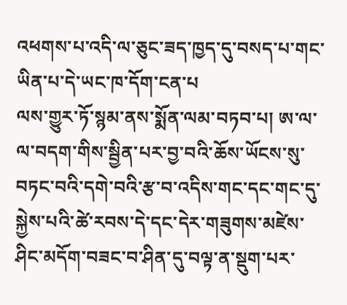འཕགས་པ་འདི་ལ་ཅུང་ཟད་ཁྱད་དུ་བསད་པ་གང་ཡིན་པ་དེ་ཡང་ཁ་དོག་ངན་པ
ལས་གྱུར་ཏོ་སྙམ་ནས་སྨོན་ལམ་བཏབ་པ། ཨ་ལ་ལ་བདག་གིས་སྦྱིན་པར་བྱ་བའི་ཆོས་ཡོངས་སུ་བཏང་བའི་དགེ་བའི་རྩ་བ་འདིས་གང་དང་གང་དུ་སྐྱེས་པའི་ཚེ་རབས་དེ་དང་དེར་གཟུགས་མཛེས་ཤིང་མདོག་བཟང་བ་ཤིན་དུ་བལྟ་ན་སྡུག་པར་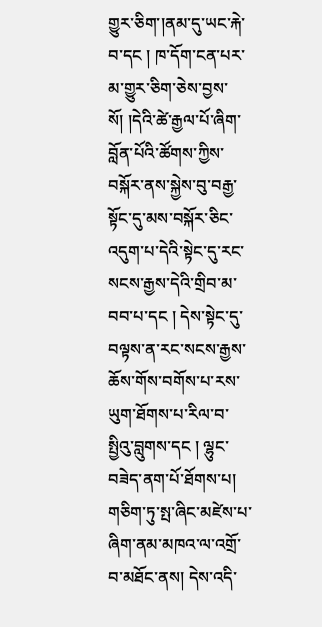གྱུར་ཅིག་།ནམ་དུ་ཡང་རྐེ་བ་དང ། ཁ་དོག་ངན་པར་མ་གྱུར་ཅིག་ཅེས་བྱས་སོ། །དེའི་ཚེ་རྒྱལ་པོ་ཞིག་བློན་པོའི་ཚོགས་ཀྱིས་བསྐོར་ནས་སྐྱེས་བུ་བརྒྱ་སྟོང་དུ་མས་བསྐོར་ཅིང་འདུག་པ་དེའི་སྟེང་དུ་རང་སངས་རྒྱས་དེའི་གྲིབ་མ་བབ་པ་དང ། དེས་སྟེང་དུ་བལྟས་ན་རང་སངས་རྒྱས་ཆོས་གོས་བགོས་པ་རས་ཡུག་ཐོགས་པ་རིལ་བ་སྤྱིའུ་བླུགས་དང ། ལྷུང་བཟེད་ནག་པོ་ཐོགས་པ། གཅིག་ཏུ་སྤ་ཞིང་མཛེས་པ་ཞིག་ནམ་མཁའ་ལ་འགྲོ་བ་མཐོང་ནས། དེས་འདི་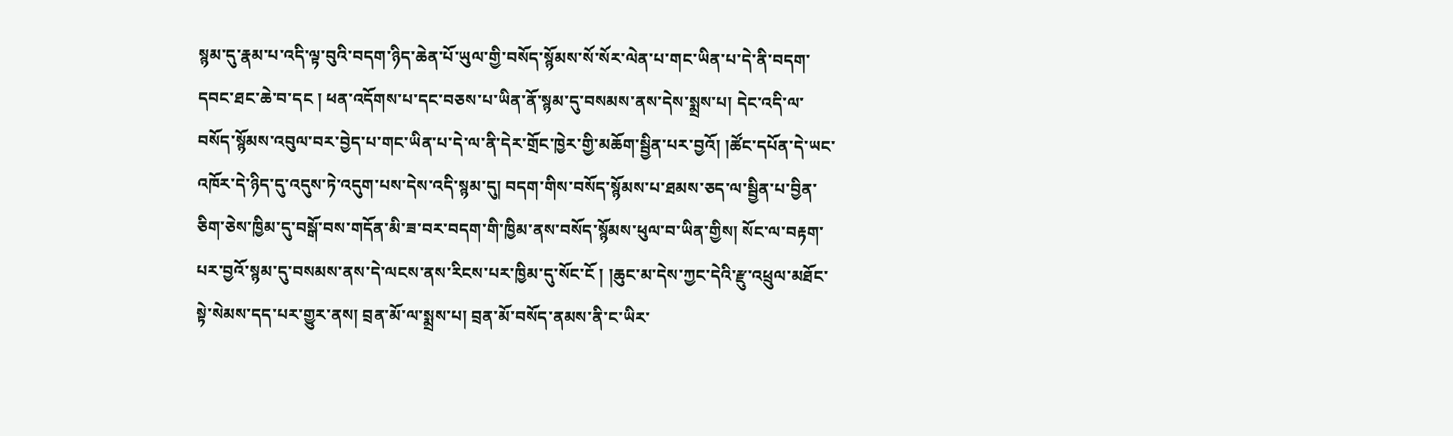སྙམ་དུ་རྣམ་པ་འདི་ལྟ་བུའི་བདག་ཉིད་ཆེན་པོ་ཡུལ་གྱི་བསོད་སྙོམས་སོ་སོར་ལེན་པ་གང་ཡིན་པ་དེ་ནི་བདག་དབང་ཐང་ཆེ་བ་དང ། ཕན་འདོགས་པ་དང་བཅས་པ་ཡིན་ནོ་སྙམ་དུ་བསམས་ནས་དེས་སྨྲས་པ། དེང་འདི་ལ་བསོད་སྙོམས་འབུལ་བར་བྱེད་པ་གང་ཡིན་པ་དེ་ལ་ནི་དེར་གྲོང་ཁྱེར་གྱི་མཆོག་སྦྱིན་པར་བྱའོ། །ཚོང་དཔོན་དེ་ཡང་འཁོར་དེ་ཉིད་དུ་འདུས་ཏེ་འདུག་པས་དེས་འདི་སྙམ་དུ། བདག་གིས་བསོད་སྙོམས་པ་ཐམས་ཅད་ལ་སྦྱིན་པ་བྱིན་ཅིག་ཅེས་ཁྱིམ་དུ་བསྒོ་བས་གདོན་མི་ཟ་བར་བདག་གི་ཁྱིམ་ནས་བསོད་སྙོམས་ཕུལ་བ་ཡིན་གྱིས། སོང་ལ་བརྟག་པར་བྱའོ་སྙམ་དུ་བསམས་ནས་དེ་ལངས་ནས་རིངས་པར་ཁྱིམ་དུ་སོང་ངོ ། །ཆུང་མ་དེས་ཀྱང་དེའི་རྫུ་འཕྲུལ་མཐོང་སྟེ་སེམས་དད་པར་གྱུར་ནས། བྲན་མོ་ལ་སྨྲས་པ། བྲན་མོ་བསོད་ནམས་ནི་ང་ཡིར་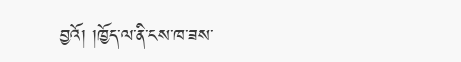བྱའོ། །ཁྱོད་ལ་ནི་ངས་ཁ་ཟས་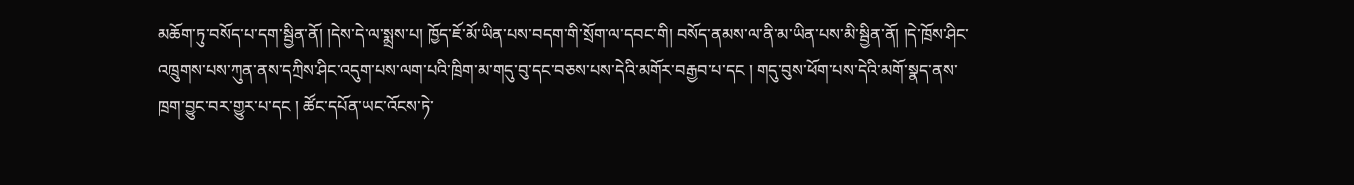མཆོག་ཏུ་བསོད་པ་དག་སྦྱིན་ནོ། །དེས་དེ་ལ་སྨྲས་པ། ཁྱོད་ཇོ་མོ་ཡིན་པས་བདག་གི་སྲོག་ལ་དབང་གི། བསོད་ནམས་ལ་ནི་མ་ཡིན་པས་མི་སྦྱིན་ནོ། །དེ་ཁྲོས་ཤིང་འཁྲུགས་པས་ཀུན་ནས་དཀྲིས་ཤིང་འདུག་པས་ལག་པའི་ཁྲིག་མ་གདུ་བུ་དང་བཅས་པས་དེའི་མགོར་བརྒྱབ་པ་དང ། གདུ་བུས་ཕོག་པས་དེའི་མགོ་སྣད་ནས་ཁྲག་བྱུང་བར་གྱུར་པ་དང ། ཚོང་དཔོན་ཡང་འོངས་ཏེ་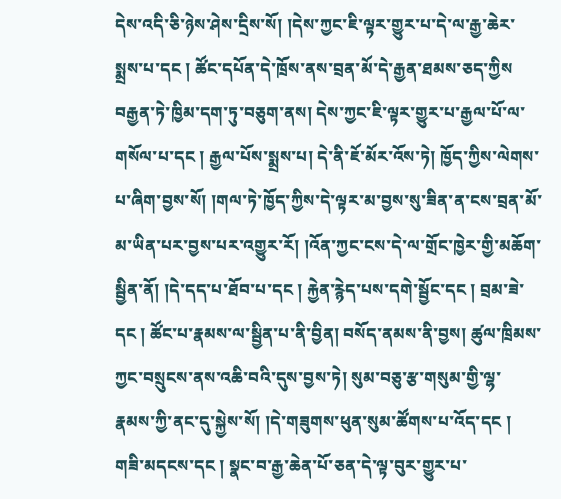དེས་འདི་ཅི་ཉེས་ཤེས་དྲིས་སོ། །དེས་ཀྱང་ཇི་ལྟར་གྱུར་པ་དེ་ལ་རྒྱ་ཆེར་སྨྲས་པ་དང ། ཚོང་དཔོན་དེ་ཁྲོས་ནས་བྲན་མོ་དེ་རྒྱན་ཐམས་ཅད་ཀྱིས
བརྒྱན་ཏེ་ཁྱིམ་དག་ཏུ་བཅུག་ནས། དེས་ཀྱང་ཇི་ལྟར་གྱུར་པ་རྒྱལ་པོ་ལ་གསོལ་པ་དང ། རྒྱལ་པོས་སྨྲས་པ། དེ་ནི་ཇོ་མོར་འོས་ཏེ། ཁྱོད་ཀྱིས་ལེགས་པ་ཞིག་བྱས་སོ། །གལ་ཏེ་ཁྱོད་ཀྱིས་དེ་ལྟར་མ་བྱས་སུ་ཟིན་ན་ངས་བྲན་མོ་མ་ཡིན་པར་བྱས་པར་འགྱུར་རོ། །འོན་ཀྱང་ངས་དེ་ལ་གྲོང་ཁྱེར་གྱི་མཆོག་སྦྱིན་ནོ། །དེ་དད་པ་ཐོབ་པ་དང ། རྐྱེན་རྙེད་པས་དགེ་སྦྱོང་དང ། བྲམ་ཟེ་དང ། ཚོང་པ་རྣམས་ལ་སྦྱིན་པ་ནི་བྱིན། བསོད་ནམས་ནི་བྱས། ཚུལ་ཁྲིམས་ཀྱང་བསྲུངས་ནས་འཆི་བའི་དུས་བྱས་ཏེ། སུམ་བཅུ་རྩ་གསུམ་གྱི་ལྷ་རྣམས་ཀྱི་ནང་དུ་སྐྱེས་སོ། །དེ་གཟུགས་ཕུན་སུམ་ཚོགས་པ་འོད་དང ། གཟི་མདངས་དང ། སྣང་བ་རྒྱ་ཆེན་པོ་ཅན་དེ་ལྟ་བུར་གྱུར་པ་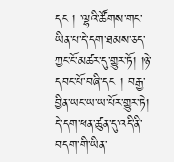དང ། ་ལྷའི་ཚོགས་གང་ཡིན་པ་དེ་དག་ཐམས་ཅད་ཀྱང་ངོ་མཚར་དུ་གྱུར་ཏོ། །ཉེ་དབང་པོ་བཞི་དང ། བརྒྱ་བྱིན་ཡང་ཡ་ཡ་པོར་གྱུར་ཏེ། དེ་དག་ཕན་ཚུན་དུ་འདི་ནི་བདག་གི་ཡིན་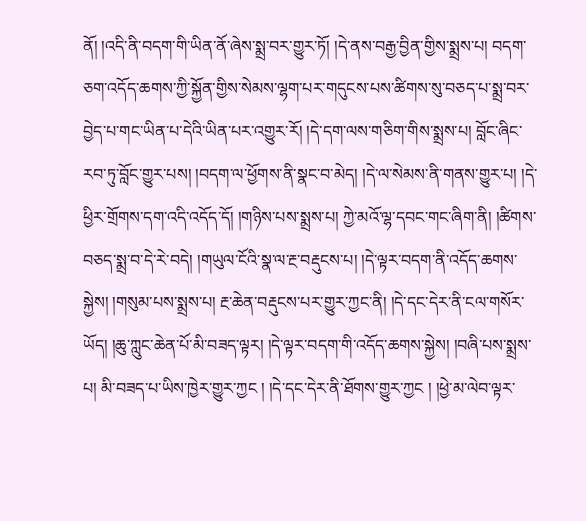ནོ། །འདི་ནི་བདག་གི་ཡིན་ནོ་ཞེས་སྨྲ་བར་གྱུར་ཏོ། །དེ་ནས་བརྒྱ་བྱིན་གྱིས་སྨྲས་པ། བདག་ཅག་འདོད་ཆགས་ཀྱི་སྐྱོན་གྱིས་སེམས་ལྷག་པར་གདུངས་པས་ཚིགས་སུ་བཅད་པ་སྨྲ་བར་བྱེད་པ་གང་ཡིན་པ་དེའི་ཡིན་པར་འགྱུར་རོ། །དེ་དག་ལས་གཅིག་གིས་སྨྲས་པ། བློང་ཞིང་རབ་ཏུ་བློང་གྱུར་པས། །བདག་ལ་ཕྱོགས་ནི་སྣང་བ་མེད། །དེ་ལ་སེམས་ནི་གནས་གྱུར་པ། །དེ་ཕྱིར་གྲོགས་དག་འདི་འདོད་དོ། །གཉིས་པས་སྨྲས་པ། ཀྱེ་མའོ་ལྷ་དབང་གང་ཞིག་ནི། །ཚིགས་བཅད་སྨྲ་བ་དེ་རེ་བདེ། །གཡུལ་ངོའི་སྣ་ལ་རྔ་བརྡུངས་པ། །དེ་ལྟར་བདག་ནི་འདོད་ཆགས་སྐྱེས། །གསུམ་པས་སྨྲས་པ། རྔ་ཆེན་བརྡུངས་པར་གྱུར་ཀྱང་ནི། །དེ་དང་དེར་ནི་ངལ་གསོར་ཡོད། །ཆུ་ཀླུང་ཆེན་པོ་མི་བཟད་ལྟར། །དེ་ལྟར་བདག་གི་འདོད་ཆགས་སྐྱེས། །བཞི་པས་སྨྲས་པ། མི་བཟད་པ་ཡིས་ཁྱེར་གྱུར་ཀྱང ། །དེ་དང་དེར་ནི་ཐོགས་གྱུར་ཀྱང ། །ཕྱེ་མ་ལེབ་ལྟར་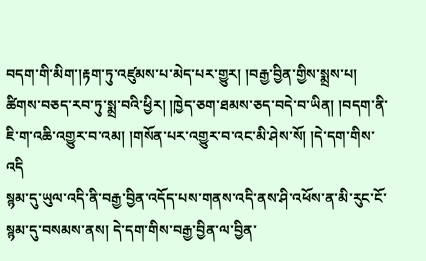བདག་གི་མིག་།རྟག་ཏུ་འཛུམས་པ་མེད་པར་གྱུར། །བརྒྱ་བྱིན་གྱིས་སྨྲས་པ། ཚིགས་བཅད་རབ་ཏུ་སྨྲ་བའི་ཕྱིར། །ཁྱེད་ཅག་ཐམས་ཅད་བདེ་བ་ཡིན། །བདག་ནི་ཇི་ག་འཆི་འགྱུར་བ་འམ། །གསོན་པར་འགྱུར་བ་འང་མི་ཤེས་སོ། །དེ་དག་གིས་འདི
སྙམ་དུ་ཡུལ་འདི་ནི་བརྒྱ་བྱིན་འདོད་པས་གནས་འདི་ནས་ཤི་འཕོས་ན་མི་རུང་ངོ་སྙམ་དུ་བསམས་ནས། དེ་དག་གིས་བརྒྱ་བྱིན་ལ་བྱིན་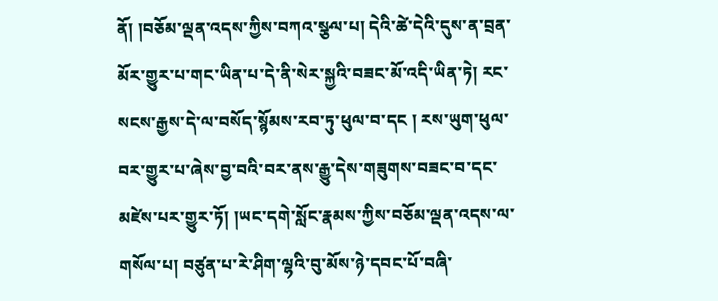ནོ། །བཅོམ་ལྡན་འདས་ཀྱིས་བཀའ་སྩལ་པ། དེའི་ཚེ་དེའི་དུས་ན་བྲན་མོར་གྱུར་པ་གང་ཡིན་པ་དེ་ནི་སེར་སྐྱའི་བཟང་མོ་འདི་ཡིན་ཏེ། རང་སངས་རྒྱས་དེ་ལ་བསོད་སྙོམས་རབ་ཏུ་ཕུལ་བ་དང ། རས་ཡུག་ཕུལ་བར་གྱུར་པ་ཞེས་བྱ་བའི་བར་ནས་རྒྱུ་དེས་གཟུགས་བཟང་བ་དང་མཛེས་པར་གྱུར་ཏོ། །ཡང་དགེ་སློང་རྣམས་ཀྱིས་བཅོམ་ལྡན་འདས་ལ་གསོལ་པ། བཙུན་པ་རེ་ཤིག་ལྷའི་བུ་མོས་ཉེ་དབང་པོ་བཞི་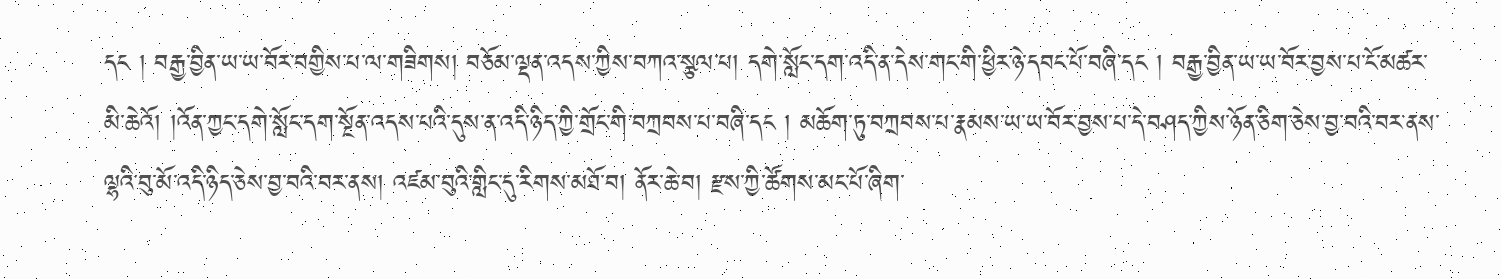དང ། བརྒྱ་བྱིན་ཡ་ཡ་བོར་བགྱིས་པ་ལ་གཟིགས། བཅོམ་ལྡན་འདས་ཀྱིས་བཀའ་སྩལ་པ། དགེ་སློང་དག་འདི་ན་དེས་གང་གི་ཕྱིར་ཉེ་དབང་པོ་བཞི་དང ། བརྒྱ་བྱིན་ཡ་ཡ་བོར་བྱས་པ་ངོ་མཚར་མི་ཆེའོ། །འོན་ཀྱང་དགེ་སློང་དག་སྔོན་འདས་པའི་དུས་ན་འདི་ཉིད་ཀྱི་གྲོང་གི་བཀྲབས་པ་བཞི་དང ། མཆོག་ཏུ་བཀྲབས་པ་རྣམས་ཡ་ཡ་བོར་བྱས་པ་དེ་བཤད་ཀྱིས་ཉོན་ཅིག་ཅེས་བྱ་བའི་བར་ནས་ལྷའི་བུ་མོ་འདི་ཉིད་ཅེས་བྱ་བའི་བར་ནས། འཛམ་བུའི་གླིང་དུ་རིགས་མཐོ་བ། ནོར་ཆེ་བ། རྫས་ཀྱི་ཚོགས་མང་པོ་ཞིག་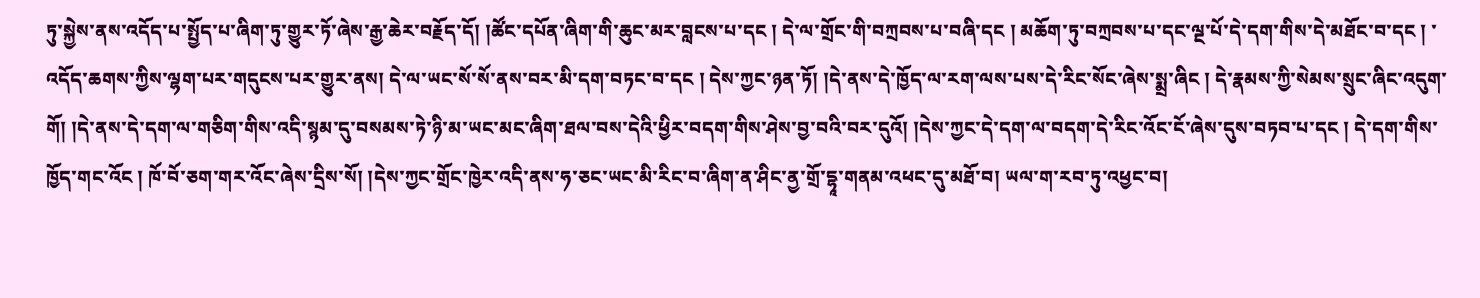ཏུ་སྐྱེས་ནས་འདོད་པ་སྤྱོད་པ་ཞིག་ཏུ་གྱུར་ཏོ་ཞེས་རྒྱ་ཆེར་བརྗོད་དོ། །ཚོང་དཔོན་ཞིག་གི་ཆུང་མར་བླངས་པ་དང ། དེ་ལ་གྲོང་གི་བཀྲབས་པ་བཞི་དང ། མཆོག་ཏུ་བཀྲབས་པ་དང་ལྔ་པོ་དེ་དག་གིས་དེ་མཐོང་བ་དང ། ་འདོད་ཆགས་ཀྱིས་ལྷག་པར་གདུངས་པར་གྱུར་ནས། དེ་ལ་ཡང་སོ་སོ་ནས་བར་མི་དག་བཏང་བ་དང ། དེས་ཀྱང་ཉན་ཏོ། །དེ་ནས་དེ་ཁྱོད་ལ་རག་ལས་པས་དེ་རིང་སོང་ཞེས་སྨྲ་ཞིང ། དེ་རྣམས་ཀྱི་སེམས་སྲུང་ཞིང་འདུག་གོ། །དེ་ནས་དེ་དག་ལ་གཅིག་གིས་འདི་སྙམ་དུ་བསམས་ཏེ་ཉི་མ་ཡང་མང་ཞིག་ཐལ་བས་དེའི་ཕྱིར་བདག་གིས་ཤེས་བྱ་བའི་བར་དུའོ། །དེས་ཀྱང་དེ་དག་ལ་བདག་དེ་རིང་འོང་ངོ་ཞེས་དུས་བཏབ་པ་དང ། དེ་དག་གིས་ཁྱོད་གང་འོང ། ཁོ་བོ་ཅག་གར་འོང་ཞེས་དྲིས་སོ། །དེས་ཀྱང་གྲོང་ཁྱེར་འདི་ནས་ཧ་ཅང་ཡང་མི་རིང་བ་ཞིག་ན་ཤིང་ནྱ་གྲོ་དྷཱ་གནམ་འཕང་དུ་མཐོ་བ། ཡལ་ག་རབ་ཏུ་འཕྱང་བ།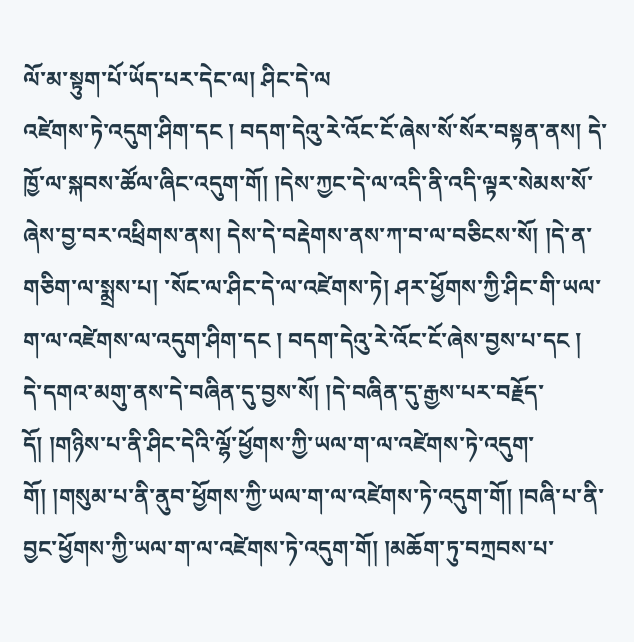ལོ་མ་སྟུག་པོ་ཡོད་པར་དེང་ལ། ཤིང་དེ་ལ
འཛེགས་ཏེ་འདུག་ཤིག་དང ། བདག་དེའུ་རེ་འོང་ངོ་ཞེས་སོ་སོར་བསྟན་ནས། དེ་ཁྱོ་ལ་སྐབས་ཚོལ་ཞིང་འདུག་གོ། །དེས་ཀྱང་དེ་ལ་འདི་ནི་འདི་ལྟར་སེམས་སོ་ཞེས་བྱ་བར་འཕྲིགས་ནས། དེས་དེ་བརྡེགས་ནས་ཀ་བ་ལ་བཅིངས་སོ། །དེ་ན་གཅིག་ལ་སྨྲས་པ། ་སོང་ལ་ཤིང་དེ་ལ་འཛེགས་ཏེ། ཤར་ཕྱོགས་ཀྱི་ཤིང་གི་ཡལ་ག་ལ་འཛེགས་ལ་འདུག་ཤིག་དང ། བདག་དེའུ་རེ་འོང་ངོ་ཞེས་བྱས་པ་དང ། དེ་དགའ་མགུ་ནས་དེ་བཞིན་དུ་བྱས་སོ། །དེ་བཞིན་དུ་རྒྱས་པར་བརྗོད་དོ། །གཉིས་པ་ནི་ཤིང་དེའི་ལྷོ་ཕྱོགས་ཀྱི་ཡལ་ག་ལ་འཛེགས་ཏེ་འདུག་གོ། །གསུམ་པ་ནི་ནུབ་ཕྱོགས་ཀྱི་ཡལ་ག་ལ་འཛེགས་ཏེ་འདུག་གོ། །བཞི་པ་ནི་བྱང་ཕྱོགས་ཀྱི་ཡལ་ག་ལ་འཛེགས་ཏེ་འདུག་གོ། །མཆོག་ཏུ་བཀྲབས་པ་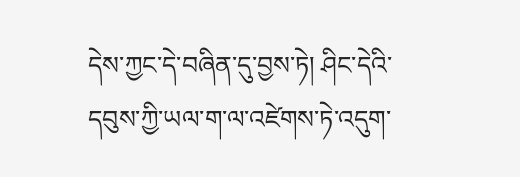དེས་ཀྱང་དེ་བཞིན་དུ་བྱས་ཏེ། ཤིང་དེའི་དབུས་ཀྱི་ཡལ་ག་ལ་འཛེགས་ཏེ་འདུག་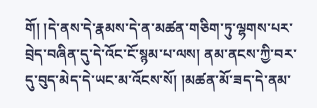གོ། །དེ་ནས་དེ་རྣམས་དེ་ན་མཚན་གཅིག་ཏུ་ལྷགས་པར་བྲེད་བཞིན་དུ་དེ་འོང་ངོ་སྙམ་པ་ལས། ནམ་ནངས་ཀྱི་བར་དུ་བུད་མེད་དེ་ཡང་མ་འོངས་སོ། །མཚན་མོ་ཟད་དེ་ནམ་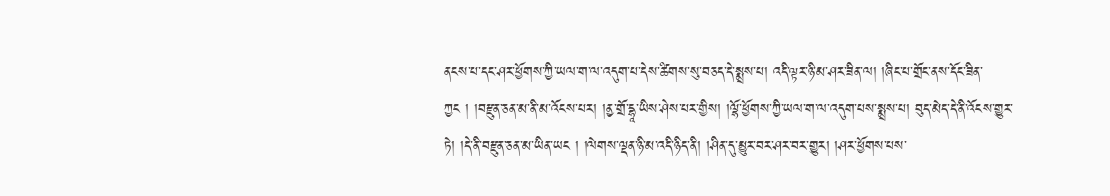ནངས་པ་དང་ཤར་ཕྱོགས་ཀྱི་ཡལ་ག་ལ་འདུག་པ་དེས་ཚིགས་སུ་བཅད་དེ་སྨྲས་པ། འདི་ལྟར་ཉི་མ་ཤར་ཟིན་ལ། །ཞིང་པ་གྲོང་ནས་དོང་ཟིན་ཀྱང ། །བརྫུན་ཅན་མ་ནི་མ་འོངས་པར། །ནྱ་གྲོ་དྷཱ་ཡིས་ཤེས་པར་གྱིས། །ལྷོ་ཕྱོགས་ཀྱི་ཡལ་ག་ལ་འདུག་པས་སྨྲས་པ། བུད་མེད་དེ་ནི་འོངས་གྱུར་ཏེ། །དེ་ནི་བརྫུན་ཅན་མ་ཡིན་ཡང ། །ལེགས་ལྡན་ཉི་མ་འདི་ཉིད་ནི། །ཤིན་དུ་མྱུར་བར་ཤར་བར་གྱུར། །ཤར་ཕྱོགས་པས་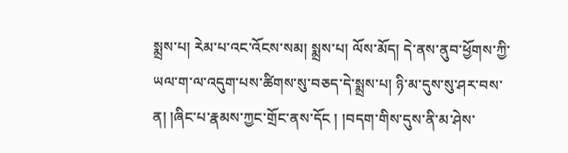སྨྲས་པ། རེམ་པ་འང་འོངས་སམ། སྨྲས་པ། ལོས་མོད། དེ་ནས་ནུབ་ཕྱོགས་ཀྱི་ཡལ་ག་ལ་འདུག་པས་ཚིགས་སུ་བཅད་དེ་སྨྲས་པ། ཉི་མ་དུས་སུ་ཤར་བས་ན། །ཞིང་པ་རྣམས་ཀྱང་གྲོང་ནས་དོང ། །བདག་གིས་དུས་ནི་མ་ཤེས་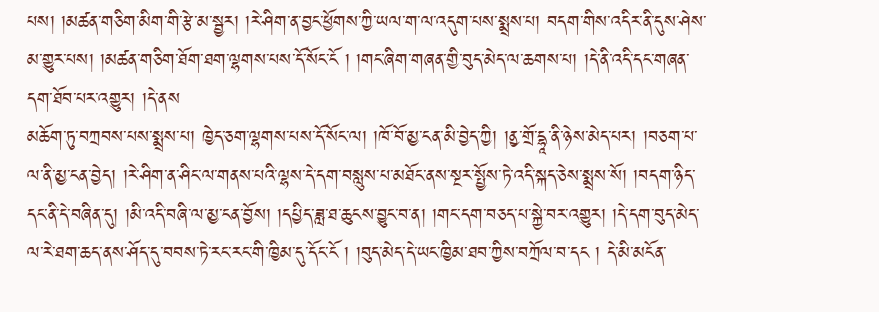པས། །མཚན་གཅིག་མིག་གི་རྩེ་མ་སྦྱར། །རེ་ཤིག་ན་བྱང་ཕྱོགས་ཀྱི་ཡལ་ག་ལ་འདུག་པས་སྨྲས་པ། བདག་གིས་འདིར་ནི་དུས་ཤེས་མ་གྱུར་པས། །མཚན་གཅིག་ཐོག་ཐག་ལྷགས་པས་དོ་སོང་ངོ ། །གང་ཞིག་གཞན་གྱི་བུད་མེད་ལ་ཆགས་པ། །དེ་ནི་འདི་དང་གཞན་དག་ཐོབ་པར་འགྱུར། །དེ་ནས
མཆོག་ཏུ་བཀྲབས་པས་སྨྲས་པ། ཁྱེད་ཅག་ལྷགས་པས་དོ་སོང་ལ། །ཁོ་བོ་མྱ་ངན་མི་བྱེད་ཀྱི། །ནྱ་གྲོ་དྷཱ་ནི་ཉེས་མེད་པར། །བཅག་པ་ལ་ནི་མྱ་ངན་བྱེད། །རེ་ཤིག་ན་ཤིང་ལ་གནས་པའི་ལྷས་དེ་དག་བསླུས་པ་མཐོང་ནས་སྔར་སྤྱོས་ཏེ་འདི་སྐད་ཅེས་སྨྲས་སོ། །བདག་ཉིད་དང་ནི་དེ་བཞིན་དུ། །མི་འདི་བཞི་ལ་མྱ་ངན་བྱོས། །དཔྱིད་ཟླ་ཐ་ཆུངས་བྱུང་བ་ན། །གང་དག་བཅད་པ་སྐྱེ་བར་འགྱུར། །དེ་དག་བུད་མེད་ལ་རེ་ཐག་ཆད་ནས་ཤོད་དུ་བབས་ཏེ་རང་རང་གི་ཁྱིམ་དུ་དོང་ངོ ། །བུད་མེད་དེ་ཡང་ཁྱིམ་ཐབ་ཀྱིས་བཀྲོལ་བ་དང ། དེ་མི་མངོན་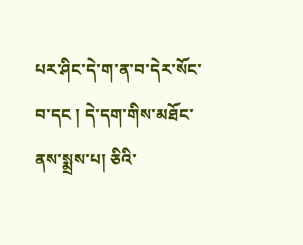པར་ཤིང་དེ་ག་ན་བ་དེར་སོང་བ་དང ། དེ་དག་གིས་མཐོང་ནས་སྨྲས་པ། ཅིའི་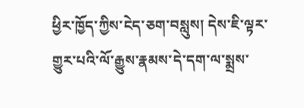ཕྱིར་ཁྱོད་ཀྱིས་ངེད་ཅག་བསླུས། དེས་ཇི་ལྟར་གྱུར་པའི་ལོ་རྒྱུས་རྣམས་དེ་དག་ལ་སྨྲས་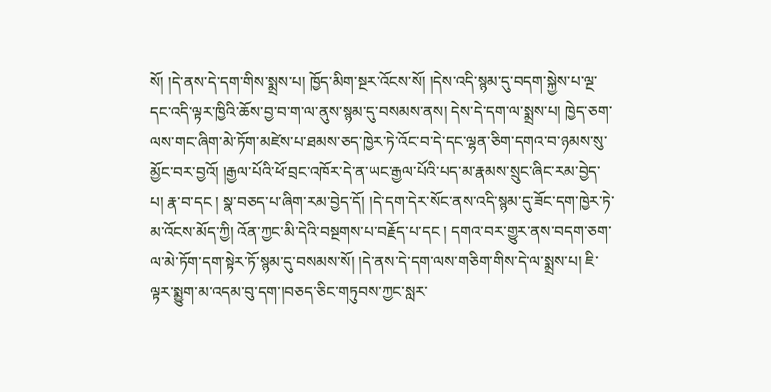སོ། །དེ་ནས་དེ་དག་གིས་སྨྲས་པ། ཁྱོད་མིག་སྔར་འོངས་སོ། །དེས་འདི་སྙམ་དུ་བདག་སྐྱེས་པ་ལྔ་དང་འདི་ལྟར་ཁྱིའི་ཆོས་བྱ་བ་ག་ལ་ནུས་སྙམ་དུ་བསམས་ནས། དེས་དེ་དག་ལ་སྨྲས་པ། ཁྱེད་ཅག་ལས་གང་ཞིག་མེ་ཏོག་མཛེས་པ་ཐམས་ཅད་ཁྱེར་ཏེ་འོང་བ་དེ་དང་ལྷན་ཅིག་དགའ་བ་ཉམས་སུ་མྱོང་བར་བྱའོ། །རྒྱལ་པོའི་ཕོ་བྲང་འཁོར་དེ་ན་ཡང་རྒྱལ་པོའི་པད་མ་རྣམས་སྲུང་ཞིང་རམ་བྱེད་པ། རྣ་བ་དང ། སྣ་བཅད་པ་ཞིག་རམ་བྱེད་དོ། །དེ་དག་དེར་སོང་ནས་འདི་སྙམ་དུ་ཟོང་དག་ཁྱེར་ཏེ་མ་འོངས་མོད་ཀྱི། འོན་ཀྱང་མི་དེའི་བསྔགས་པ་བརྗོད་པ་དང ། དགའ་བར་གྱུར་ནས་བདག་ཅག་ལ་མེ་ཏོག་དག་སྟེར་ཏོ་སྙམ་དུ་བསམས་སོ། །དེ་ནས་དེ་དག་ལས་གཅིག་གིས་དེ་ལ་སྨྲས་པ། ཇི་ལྟར་སྨྱུག་མ་འདམ་བུ་དག་།བཅད་ཅིང་གཏུབས་ཀྱང་སླར་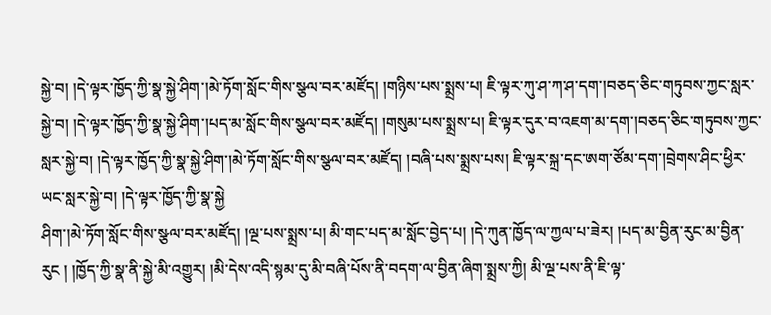སྐྱེ་བ། །དེ་ལྟར་ཁྱོད་ཀྱི་སྣ་སྐྱེ་ཤིག་།མེ་ཏོག་སློང་གིས་སྩལ་བར་མཛོད། །གཉིས་པས་སྨྲས་པ། ཇི་ལྟར་ཀུ་ཤ་ཀ་ཤ་དག་།བཅད་ཅིང་གཏུབས་ཀྱང་སླར་སྐྱེ་བ། །དེ་ལྟར་ཁྱོད་ཀྱི་སྣ་སྐྱེ་ཤིག་།པད་མ་སློང་གིས་སྩལ་བར་མཛོད། །གསུམ་པས་སྨྲས་པ། ཇི་ལྟར་དུར་བ་འཇག་མ་དག་།བཅད་ཅིང་གཏུབས་ཀྱང་སླར་སྐྱེ་བ། །དེ་ལྟར་ཁྱོད་ཀྱི་སྣ་སྐྱེ་ཤིག་།མེ་ཏོག་སློང་གིས་སྩལ་བར་མཛོད། །བཞི་པས་སྨྲས་པས། ཇི་ལྟར་སྐྲ་དང་ཨག་ཙོམ་དག་།བྲེགས་ཤིང་ཕྱིར་ཡང་སླར་སྐྱེ་བ། །དེ་ལྟར་ཁྱོད་ཀྱི་སྣ་སྐྱེ
ཤིག་།མེ་ཏོག་སློང་གིས་སྩལ་བར་མཛོད། །ལྔ་པས་སྨྲས་པ། མི་གང་པད་མ་སློང་བྱེད་པ། །དེ་ཀུན་ཁྱོད་ལ་ཀྱལ་པ་ཟེར། །པད་མ་བྱིན་རུང་མ་བྱིན་རུང ། །ཁྱོད་ཀྱི་སྣ་ནི་སྐྱེ་མི་འགྱུར། །མི་དེས་འདི་སྙམ་དུ་མི་བཞི་པོས་ནི་བདག་ལ་བྱིན་ཞིག་སྨྲས་ཀྱི། མི་ལྔ་པས་ནི་ཇི་ལྟ་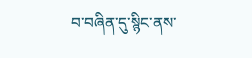བ་བཞིན་དུ་སྙིང་ནས་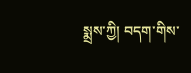སྨྲས་ཀྱི། བདག་གིས་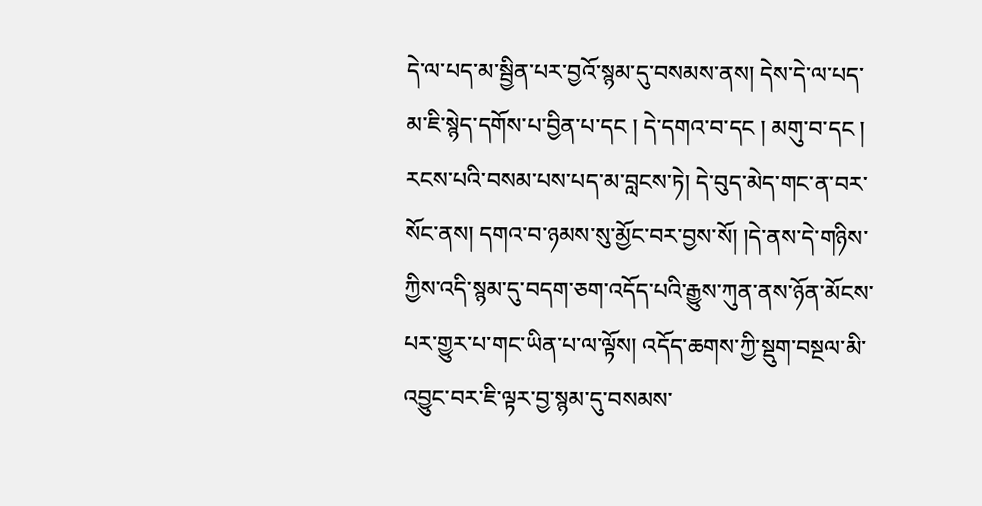དེ་ལ་པད་མ་སྦྱིན་པར་བྱའོ་སྙམ་དུ་བསམས་ནས། དེས་དེ་ལ་པད་མ་ཇི་སྙེད་དགོས་པ་བྱིན་པ་དང ། དེ་དགའ་བ་དང ། མགུ་བ་དང ། རངས་པའི་བསམ་པས་པད་མ་བླངས་ཏེ། དེ་བུད་མེད་གང་ན་བར་སོང་ནས། དགའ་བ་ཉམས་སུ་མྱོང་བར་བྱས་སོ། །དེ་ནས་དེ་གཉིས་ཀྱིས་འདི་སྙམ་དུ་བདག་ཅག་འདོད་པའི་རྒྱུས་ཀུན་ནས་ཉོན་མོངས་པར་གྱུར་པ་གང་ཡིན་པ་ལ་ལྟོས། འདོད་ཆགས་ཀྱི་སྡུག་བསྔལ་མི་འབྱུང་བར་ཇི་ལྟར་བྱ་སྙམ་དུ་བསམས་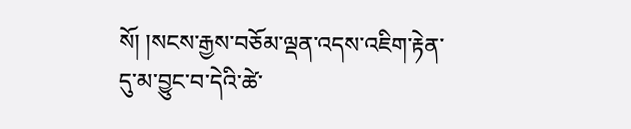སོ། །སངས་རྒྱས་བཅོམ་ལྡན་འདས་འཇིག་རྟེན་དུ་མ་བྱུང་བ་དེའི་ཚེ་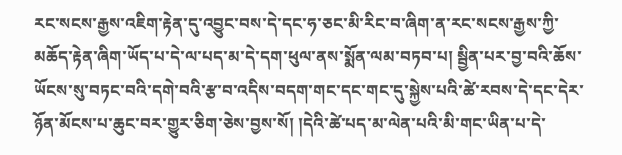རང་སངས་རྒྱས་འཇིག་རྟེན་དུ་འབྱུང་བས་དེ་དང་ཧ་ཅང་མི་རིང་བ་ཞིག་ན་རང་སངས་རྒྱས་ཀྱི་མཆོད་རྟེན་ཞིག་ཡོད་པ་དེ་ལ་པད་མ་དེ་དག་ཕུལ་ནས་སྨོན་ལམ་བཏབ་པ། སྦྱིན་པར་བྱ་བའི་ཆོས་ཡོངས་སུ་བཏང་བའི་དགེ་བའི་རྩ་བ་འདིས་བདག་གང་དང་གང་དུ་སྐྱེས་པའི་ཚེ་རབས་དེ་དང་དེར་ཉོན་མོངས་པ་ཆུང་བར་གྱུར་ཅིག་ཅེས་བྱས་སོ། །དེའི་ཚེ་པད་མ་ལེན་པའི་མི་གང་ཡིན་པ་དེ་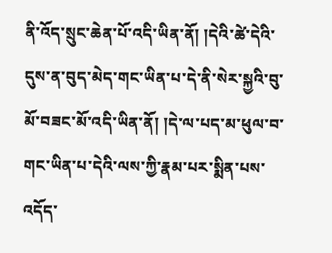ནི་འོད་སྲུང་ཆེན་པོ་འདི་ཡིན་ནོ། །དེའི་ཚེ་དེའི་དུས་ན་བུད་མེད་གང་ཡིན་པ་དེ་ནི་སེར་སྐྱའི་བུ་མོ་བཟང་མོ་འདི་ཡིན་ནོ། །དེ་ལ་པད་མ་ཕུལ་བ་གང་ཡིན་པ་དེའི་ལས་ཀྱི་རྣམ་པར་སྨིན་པས་འདོད་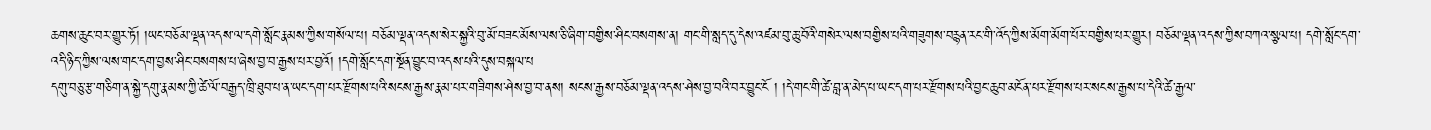ཆགས་ཆུང་བར་གྱུར་ཏོ། །ཡང་བཅོམ་ལྡན་འདས་ལ་དགེ་སློང་རྣམས་ཀྱིས་གསོལ་པ། བཅོམ་ལྡན་འདས་སེར་སྐྱའི་བུ་མོ་བཟང་མོས་ལས་ཅི་ཞིག་བགྱིས་ཤིང་བསགས་ན། གང་གི་སླད་དུ་དེས་འཛམ་བུ་ཆུ་བོའི་གསེར་ལས་བགྱིས་པའི་གཟུགས་བརྙན་རང་གི་འོད་ཀྱིས་མོག་མོག་པོར་བགྱིས་པར་གྱུར། བཅོམ་ལྡན་འདས་ཀྱིས་བཀའ་སྩལ་པ། དགེ་སློང་དག་འདི་ཉིད་ཀྱིས་ལས་གང་དག་བྱས་ཤིང་བསགས་པ་ཞེས་བྱ་བ་རྒྱས་པར་བྱའོ། །དགེ་སློང་དག་སྔོན་བྱུང་བ་འདས་པའི་དུས་བསྐལ་པ
དགུ་བཅུ་རྩ་གཅིག་ན་སྐྱེ་དགུ་རྣམས་ཀྱི་ཚེ་ལོ་བརྒྱད་ཁྲི་ཐུབ་པ་ན་ཡང་དག་པར་རྫོགས་པའི་སངས་རྒྱས་རྣམ་པར་གཟིགས་ཤེས་བྱ་བ་ནས། སངས་རྒྱས་བཅོམ་ལྡན་འདས་ཤེས་བྱ་བའི་བར་བྱུང་ངོ ། །དེ་གང་གི་ཚེ་བླ་ན་མེད་པ་ཡང་དག་པར་རྫོགས་པའི་བྱང་ཆུབ་མངོན་པར་རྫོགས་པར་སངས་རྒྱས་པ་དེའི་ཚེ་རྒྱལ་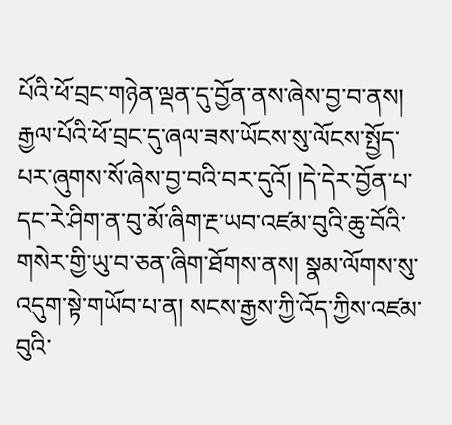པོའི་ཕོ་བྲང་གཉེན་ལྡན་དུ་བྱོན་ནས་ཞེས་བྱ་བ་ནས། རྒྱལ་པོའི་ཕོ་བྲང་དུ་ཞལ་ཟས་ཡོངས་སུ་ལོངས་སྤྱོད་པར་ཞུགས་སོ་ཞེས་བྱ་བའི་བར་དུའོ། །དེ་དེར་བྱོན་པ་དང་རེ་ཤིག་ན་བུ་མོ་ཞིག་རྔ་ཡབ་འཛམ་བུའི་ཆུ་བོའི་གསེར་གྱི་ཡུ་བ་ཅན་ཞིག་ཐོགས་ནས། སྣམ་ལོགས་སུ་འདུག་སྟེ་གཡོབ་པ་ན། སངས་རྒྱས་ཀྱི་འོད་ཀྱིས་འཛམ་བུའི་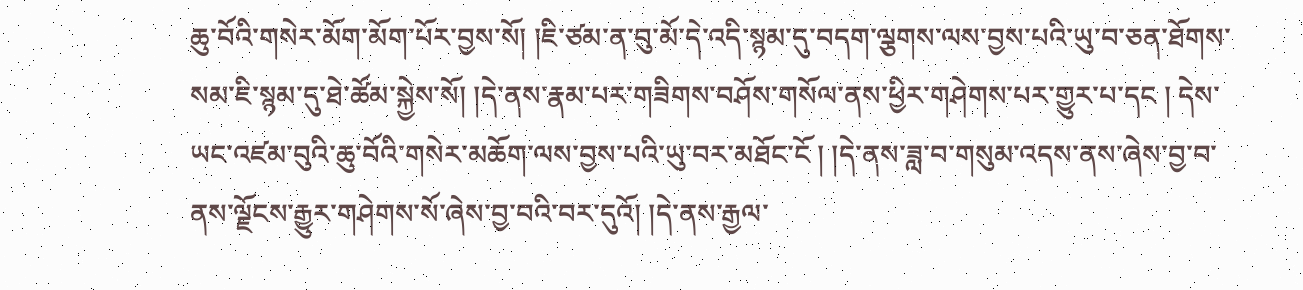ཆུ་བོའི་གསེར་མོག་མོག་པོར་བྱས་སོ། །ཇི་ཙམ་ན་བུ་མོ་དེ་འདི་སྙམ་དུ་བདག་ལྕགས་ལས་བྱས་པའི་ཡུ་བ་ཅན་ཐོགས་སམ་ཇི་སྙམ་དུ་ཐེ་ཚོམ་སྐྱེས་སོ། །དེ་ནས་རྣམ་པར་གཟིགས་བཤོས་གསོལ་ནས་ཕྱིར་གཤེགས་པར་གྱུར་པ་དང ། དེས་ཡང་འཛམ་བུའི་ཆུ་བོའི་གསེར་མཆོག་ལས་བྱས་པའི་ཡུ་བར་མཐོང་ངོ ། །དེ་ནས་ཟླ་བ་གསུམ་འདས་ནས་ཞེས་བྱ་བ་ནས་ལྗོངས་རྒྱུར་གཤེགས་སོ་ཞེས་བྱ་བའི་བར་དུའོ། །དེ་ནས་རྒྱལ་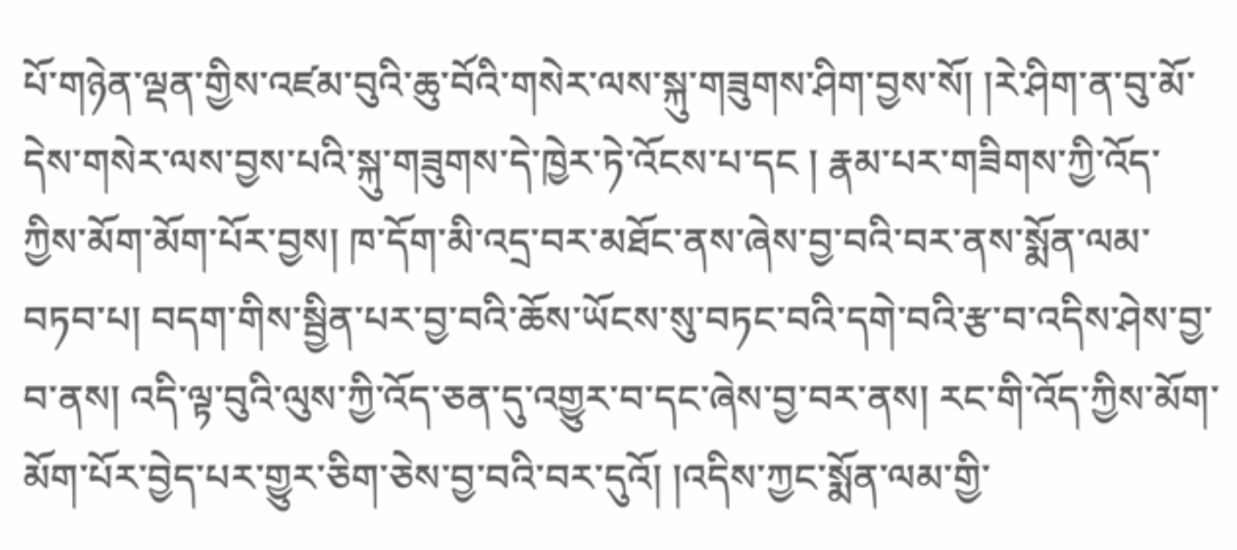པོ་གཉེན་ལྡན་གྱིས་འཛམ་བུའི་ཆུ་བོའི་གསེར་ལས་སྐུ་གཟུགས་ཤིག་བྱས་སོ། །རེ་ཤིག་ན་བུ་མོ་དེས་གསེར་ལས་བྱས་པའི་སྐུ་གཟུགས་དེ་ཁྱེར་ཏེ་འོངས་པ་དང ། རྣམ་པར་གཟིགས་ཀྱི་འོད་ཀྱིས་མོག་མོག་པོར་བྱས། ཁ་དོག་མི་འདྲ་བར་མཐོང་ནས་ཞེས་བྱ་བའི་བར་ནས་སྨོན་ལམ་བཏབ་པ། བདག་གིས་སྦྱིན་པར་བྱ་བའི་ཆོས་ཡོངས་སུ་བཏང་བའི་དགེ་བའི་རྩ་བ་འདིས་ཤེས་བྱ་བ་ནས། འདི་ལྟ་བུའི་ལུས་ཀྱི་འོད་ཅན་དུ་འགྱུར་བ་དང་ཞེས་བྱ་བར་ནས། རང་གི་འོད་ཀྱིས་མོག་མོག་པོར་བྱེད་པར་གྱུར་ཅིག་ཅེས་བྱ་བའི་བར་དུའོ། །འདིས་ཀྱང་སྨོན་ལམ་གྱི་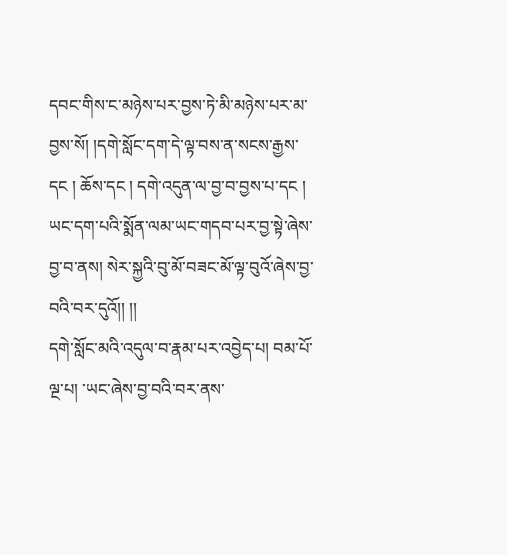དབང་གིས་ང་མཉེས་པར་བྱས་ཏེ་མི་མཉེས་པར་མ་བྱས་སོ། །དགེ་སློང་དག་དེ་ལྟ་བས་ན་སངས་རྒྱས་དང ། ཆོས་དང ། དགེ་འདུན་ལ་བྱ་བ་བྱས་པ་དང ། ཡང་དག་པའི་སྨོན་ལམ་ཡང་གདབ་པར་བྱ་སྟེ་ཞེས་བྱ་བ་ནས། སེར་སྐྱའི་བུ་མོ་བཟང་མོ་ལྟ་བུའོ་ཞེས་བྱ་བའི་བར་དུའོ།། །།
དགེ་སློང་མའི་འདུལ་བ་རྣམ་པར་འབྱེད་པ། བམ་པོ་ལྔ་པ། ་ཡང་ཞེས་བྱ་བའི་བར་ནས་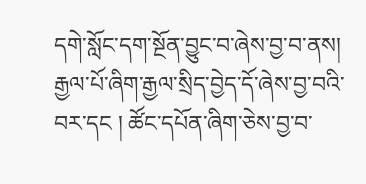དགེ་སློང་དག་སྔོན་བྱུང་བ་ཞེས་བྱ་བ་ནས། རྒྱལ་པོ་ཞིག་རྒྱལ་སྲིད་བྱེད་དོ་ཞེས་བྱ་བའི་བར་དང ། ཚོང་དཔོན་ཞིག་ཅེས་བྱ་བ་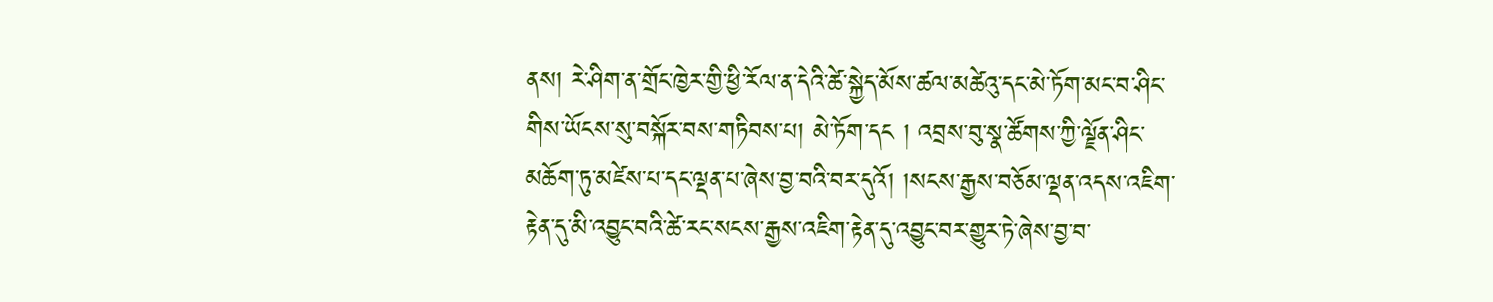ནས། རེ་ཤིག་ན་གྲོང་ཁྱེར་གྱི་ཕྱི་རོལ་ན་དེའི་ཚེ་སྐྱེད་མོས་ཚལ་མཚེའུ་དང་མེ་ཏོག་མང་བ་ཤིང་གིས་ཡོངས་སུ་བསྐོར་བས་གཏིབས་པ། མེ་ཏོག་དང ། འབྲས་བུ་སྣ་ཚོགས་ཀྱི་ལྗོན་ཤིང་མཆོག་ཏུ་མཛེས་པ་དང་ལྡན་པ་ཞེས་བྱ་བའི་བར་དུའོ། །སངས་རྒྱས་བཅོམ་ལྡན་འདས་འཇིག་རྟེན་དུ་མི་འབྱུང་བའི་ཚེ་རང་སངས་རྒྱས་འཇིག་རྟེན་དུ་འབྱུང་བར་གྱུར་ཏེ་ཞེས་བྱ་བ་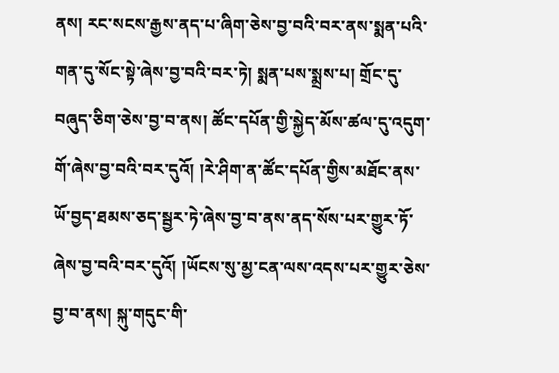ནས། རང་སངས་རྒྱས་ནད་པ་ཞིག་ཅེས་བྱ་བའི་བར་ནས་སྨན་པའི་གན་དུ་སོང་སྟེ་ཞེས་བྱ་བའི་བར་ཏེ། སྨན་པས་སྨྲས་པ། གྲོང་དུ་བཞུད་ཅིག་ཅེས་བྱ་བ་ནས། ཚོང་དཔོན་གྱི་སྐྱེད་མོས་ཚལ་དུ་འདུག་གོ་ཞེས་བྱ་བའི་བར་དུའོ། །རེ་ཤིག་ན་ཚོང་དཔོན་གྱིས་མཐོང་ནས་ཡོ་བྱད་ཐམས་ཅད་སྦྱར་ཏེ་ཞེས་བྱ་བ་ནས་ནད་སོས་པར་གྱུར་ཏོ་ཞེས་བྱ་བའི་བར་དུའོ། །ཡོངས་སུ་མྱ་ངན་ལས་འདས་པར་གྱུར་ཅེས་བྱ་བ་ནས། སྐུ་གདུང་གི་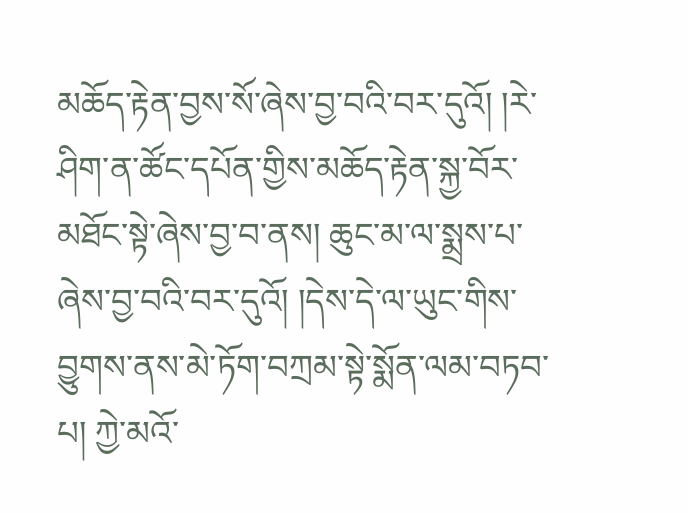མཆོད་རྟེན་བྱས་སོ་ཞེས་བྱ་བའི་བར་དུའོ། །རེ་ཤིག་ན་ཚོང་དཔོན་གྱིས་མཆོད་རྟེན་སྐྱ་བོར་མཐོང་སྟེ་ཞེས་བྱ་བ་ནས། ཆུང་མ་ལ་སྨྲས་པ་ཞེས་བྱ་བའི་བར་དུའོ། །དེས་དེ་ལ་ཡུང་གིས་བྱུགས་ནས་མེ་ཏོག་བཀྲམ་སྟེ་སྨོན་ལམ་བཏབ་པ། ཀྱེ་མའོ་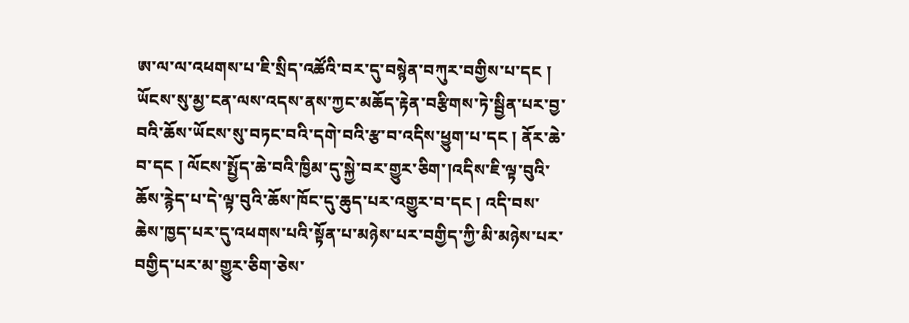ཨ་ལ་ལ་འཕགས་པ་ཇི་སྲིད་འཚོའི་བར་དུ་བསྙེན་བཀུར་བགྱིས་པ་དང ། ཡོངས་སུ་མྱ་ངན་ལས་འདས་ནས་ཀྱང་མཆོད་རྟེན་བརྩིགས་ཏེ་སྦྱིན་པར་བྱ་བའི་ཆོས་ཡོངས་སུ་བཏང་བའི་དགེ་བའི་རྩ་བ་འདིས་ཕྱུག་པ་དང ། ནོར་ཆེ་བ་དང ། ལོངས་སྤྱོད་ཆེ་བའི་ཁྱིམ་དུ་སྐྱེ་བར་གྱུར་ཅིག་།འདིས་ཇི་ལྟ་བུའི་ཆོས་རྙེད་པ་དེ་ལྟ་བུའི་ཆོས་ཁོང་དུ་ཆུད་པར་འགྱུར་བ་དང ། འདི་བས་ཆེས་ཁྱད་པར་དུ་འཕགས་པའི་སྟོན་པ་མཉེས་པར་བགྱིད་ཀྱི་མི་མཉེས་པར་བགྱིད་པར་མ་གྱུར་ཅིག་ཅེས་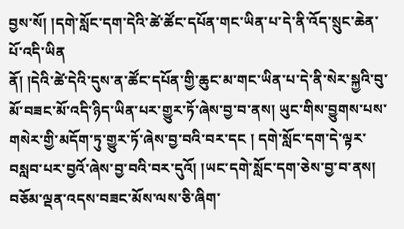བྱས་སོ། །དགེ་སློང་དག་དེའི་ཚེ་ཚོང་དཔོན་གང་ཡིན་པ་དེ་ནི་འོད་སྲུང་ཆེན་པོ་འདི་ཡིན
ནོ། །དེའི་ཚེ་དེའི་དུས་ན་ཚོང་དཔོན་གྱི་ཆུང་མ་གང་ཡིན་པ་དེ་ནི་སེར་སྐྱའི་བུ་མོ་བཟང་མོ་འདི་ཉིད་ཡིན་པར་གྱུར་ཏོ་ཞེས་བྱ་བ་ནས། ཡུང་གིས་བྱུགས་པས་གསེར་གྱི་མདོག་ཏུ་གྱུར་ཏོ་ཞེས་བྱ་བའི་བར་དང ། དགེ་སློང་དག་དེ་ལྟར་བསླབ་པར་བྱའོ་ཞེས་བྱ་བའི་བར་དུའོ། །ཡང་དགེ་སློང་དག་ཅེས་བྱ་བ་ནས། བཅོམ་ལྡན་འདས་བཟང་མོས་ལས་ཅི་ཞིག་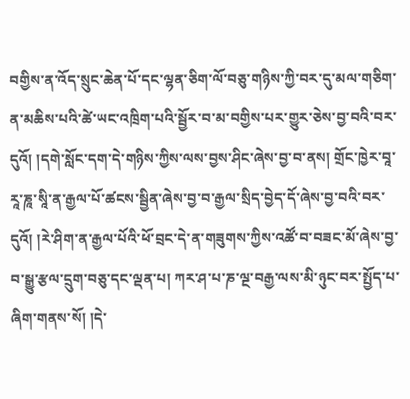བགྱིས་ན་འོད་སྲུང་ཆེན་པོ་དང་ལྷན་ཅིག་ལོ་བཅུ་གཉིས་ཀྱི་བར་དུ་མལ་གཅིག་ན་མཆིས་པའི་ཚེ་ཡང་འཁྲིག་པའི་སྦྱོར་བ་མ་བགྱིས་པར་གྱུར་ཅེས་བྱ་བའི་བར་དུའོ། །དགེ་སློང་དག་དེ་གཉིས་ཀྱིས་ལས་བྱས་ཤིང་ཞེས་བྱ་བ་ནས། གྲོང་ཁྱེར་བཱ་རཱ་ཎཱ་སཱི་ན་རྒྱལ་པོ་ཚངས་སྦྱིན་ཞེས་བྱ་བ་རྒྱལ་སྲིད་བྱེད་དོ་ཞེས་བྱ་བའི་བར་དུའོ། །རེ་ཤིག་ན་རྒྱལ་པོའི་ཕོ་བྲང་དེ་ན་གཟུགས་ཀྱིས་འཚོ་བ་བཟང་མོ་ཞེས་བྱ་བ་སྒྱུ་རྩལ་དྲུག་བཅུ་དང་ལྡན་པ། ཀར་ཤ་པ་ཎ་ལྔ་བརྒྱ་ལས་མི་ཉུང་བར་སྤྱོད་པ་ཞིག་གནས་སོ། །དེ་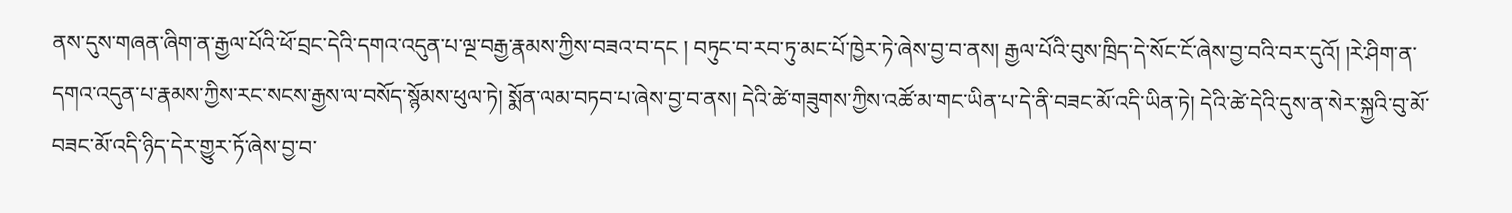ནས་དུས་གཞན་ཞིག་ན་རྒྱལ་པོའི་ཕོ་བྲང་དེའི་དགའ་འདུན་པ་ལྔ་བརྒྱ་རྣམས་ཀྱིས་བཟའ་བ་དང ། བཏུང་བ་རབ་ཏུ་མང་པོ་ཁྱེར་ཏེ་ཞེས་བྱ་བ་ནས། རྒྱལ་པོའི་བུས་ཁྲིད་དེ་སོང་ངོ་ཞེས་བྱ་བའི་བར་དུའོ། །རེ་ཤིག་ན་དགའ་འདུན་པ་རྣམས་ཀྱིས་རང་སངས་རྒྱས་ལ་བསོད་སྙོམས་ཕུལ་ཏེ། སྨོན་ལམ་བཏབ་པ་ཞེས་བྱ་བ་ནས། དེའི་ཚེ་གཟུགས་ཀྱིས་འཚོ་མ་གང་ཡིན་པ་དེ་ནི་བཟང་མོ་འདི་ཡིན་ཏེ། དེའི་ཚེ་དེའི་དུས་ན་སེར་སྐྱའི་བུ་མོ་བཟང་མོ་འདི་ཉིད་དེར་གྱུར་ཏོ་ཞེས་བྱ་བ་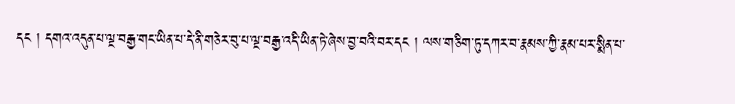དང ། དགའ་འདུན་པ་ལྔ་བརྒྱ་གང་ཡིན་པ་དེ་ནི་གཅེར་བུ་པ་ལྔ་བརྒྱ་འདི་ཡིན་ཏེ་ཞེས་བྱ་བའི་བར་དང ། ལས་གཅིག་ཏུ་དཀར་བ་རྣམས་ཀྱི་རྣམ་པར་སྨིན་པ་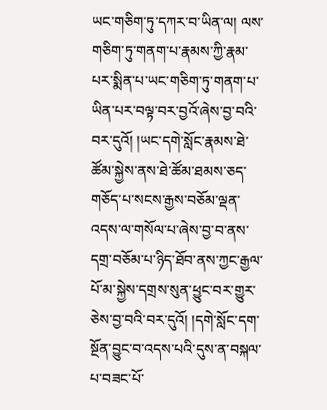ཡང་གཅིག་ཏུ་དཀར་བ་ཡིན་ལ། ལས་གཅིག་ཏུ་གནག་པ་རྣམས་ཀྱི་རྣམ་པར་སྨིན་པ་ཡང་གཅིག་ཏུ་གནག་པ་ཡིན་པར་བལྟ་བར་བྱའོ་ཞེས་བྱ་བའི་བར་དུའོ། །ཡང་དགེ་སློང་རྣམས་ཐེ་ཚོམ་སྐྱེས་ནས་ཐེ་ཚོམ་ཐམས་ཅད་གཅོད་པ་སངས་རྒྱས་བཅོམ་ལྡན་འདས་ལ་གསོལ་པ་ཞེས་བྱ་བ་ནས་དགྲ་བཅོམ་པ་ཉིད་ཐོབ་ནས་ཀྱང་རྒྱལ་པོ་མ་སྐྱེས་དགྲས་སུན་ཕྱུང་བར་གྱུར་ཅེས་བྱ་བའི་བར་དུའོ། །དགེ་སློང་དག་སྔོན་བྱུང་བ་འདས་པའི་དུས་ན་བསྐལ་པ་བཟང་པོ་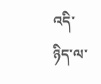འདི་ཉིད་ལ་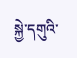སྐྱེ་དགུའི་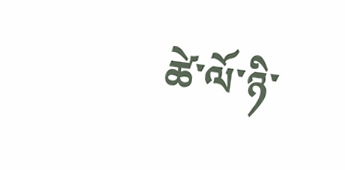ཚེ་ལོ་ཉི་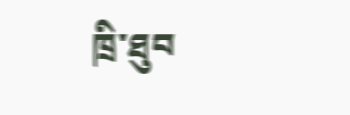ཁྲི་ཐུབ